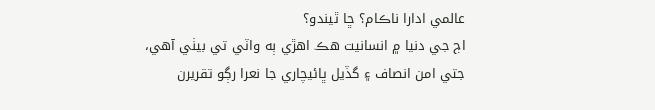عالمي ادارا ناڪام؟ ڇا ٿيندو؟
اڄ جي دنيا ۾ انسانيت هڪ اهڙي ٻه واٽي تي بيٺي آهي، جتي امن انصاف ۽ گڏيل ڀائيچاري جا نعرا رڳو تقريرن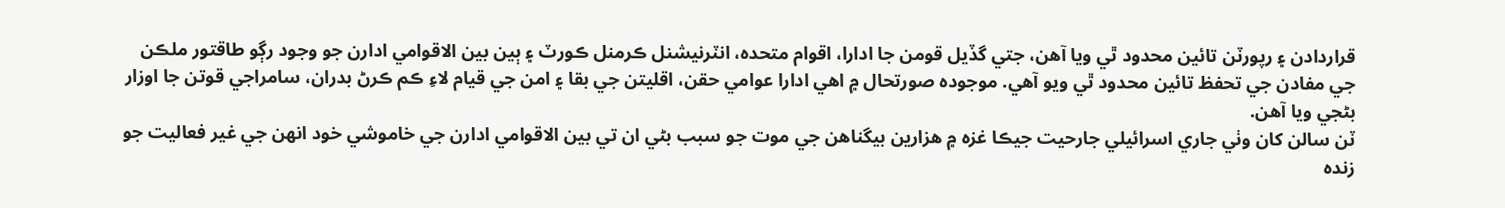قراردادن ۽ رپورٽن تائين محدود ٿي ويا آهن، جتي گڏيل قومن جا ادارا، اقوام متحده، انٽرنيشنل ڪرمنل ڪورٽ ۽ ٻين بين الاقوامي ادارن جو وجود رڳو طاقتور ملڪن جي مفادن جي تحفظ تائين محدود ٿي ويو آهي. موجوده صورتحال ۾ اهي ادارا عوامي حقن، اقليتن جي بقا ۽ امن جي قيام لاءِ ڪم ڪرڻ بدران، سامراجي قوتن جا اوزار بڻجي ويا آهن.
ٽن سالن کان وٺي جاري اسرائيلي جارحيت جيڪا غزه ۾ هزارين بيگناهن جي موت جو سبب بڻي ان تي بين الاقوامي ادارن جي خاموشي خود انهن جي غير فعاليت جو زنده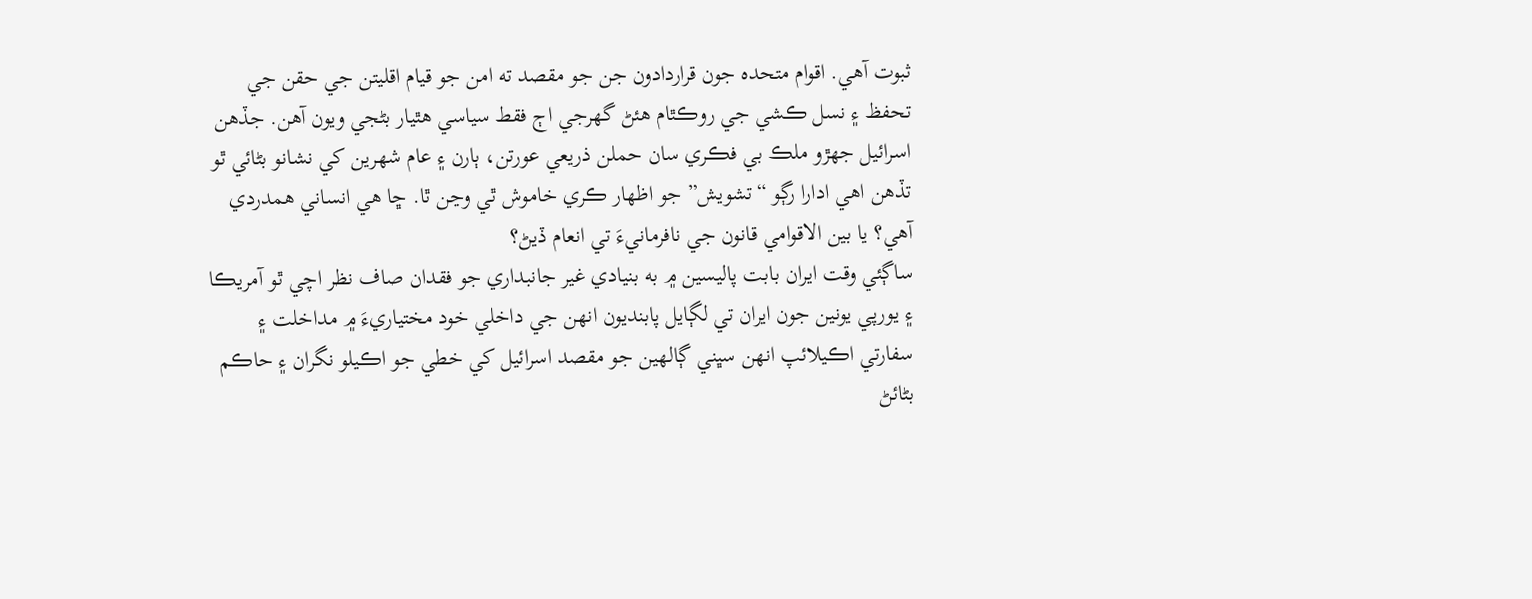ثبوت آهي. اقوام متحده جون قراردادون جن جو مقصد ته امن جو قيام اقليتن جي حقن جي تحفظ ۽ نسل ڪشي جي روڪٿام هئڻ گھرجي اڄ فقط سياسي هٿيار بڻجي ويون آهن. جڏھن اسرائيل جهڙو ملڪ بي فڪري سان حملن ذريعي عورتن، ٻارن ۽ عام شهرين کي نشانو بڻائي ٿو تڏھن اهي ادارا رڳو “تشويش” جو اظهار ڪري خاموش ٿي وڃن ٿا. ڇا هي انساني همدردي آهي؟ يا بين الاقوامي قانون جي نافرمانيءَ تي انعام ڏيڻ؟
ساڳئي وقت ايران بابت پاليسين ۾ به بنيادي غير جانبداري جو فقدان صاف نظر اچي ٿو آمريڪا ۽ يورپي يونين جون ايران تي لڳايل پابنديون انهن جي داخلي خود مختياريءَ ۾ مداخلت ۽ سفارتي اڪيلائپ انهن سڀني ڳالهين جو مقصد اسرائيل کي خطي جو اڪيلو نگران ۽ حاڪم بڻائڻ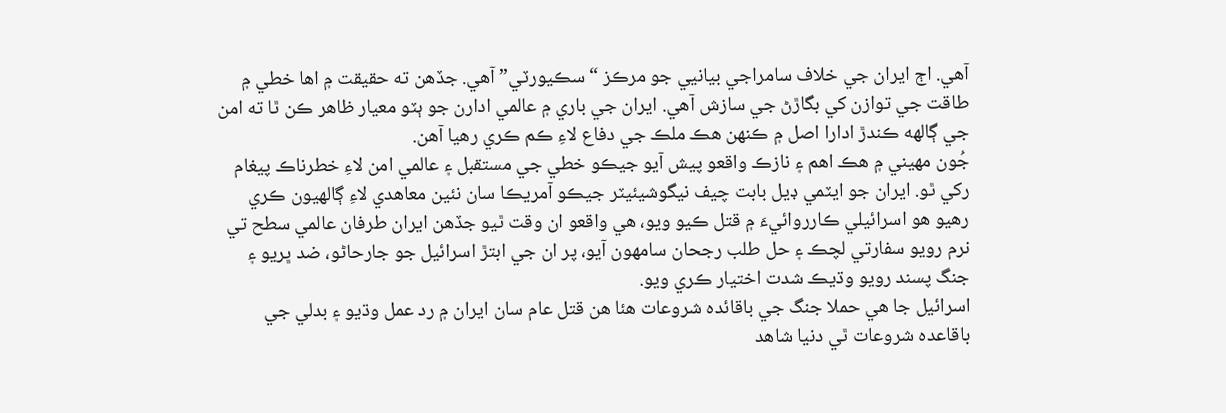آهي. اڄ ايران جي خلاف سامراجي بيانيي جو مرڪز “سڪيورٽي” آهي. جڏهن ته حقيقت ۾ اها خطي ۾ طاقت جي توازن کي بگاڙڻ جي سازش آهي. ايران جي باري ۾ عالمي ادارن جو ٻٽو معيار ظاهر ڪن ٿا ته امن جي ڳالھه ڪندڙ ادارا اصل ۾ ڪنهن هڪ ملڪ جي دفاع لاءِ ڪم ڪري رهيا آهن.
جُون مهيني ۾ هڪ اھم ۽ نازڪ واقعو پيش آيو جيڪو خطي جي مستقبل ۽ عالمي امن لاءِ خطرناڪ پيغام رکي ٿو. ايران جو ايٽمي ڊيل بابت چيف نيگوشيئيٽر جيڪو آمريڪا سان نئين معاهدي لاءِ ڳالهيون ڪري رهيو هو اسرائيلي ڪارروائيءَ ۾ قتل ڪيو ويو، هي واقعو ان وقت ٿيو جڏهن ايران طرفان عالمي سطح تي نرم رويو سفارتي لچڪ ۽ حل طلب رجحان سامهون آيو، پر ان جي ابتڙ اسرائيل جو جارحاڻو، ضد ڀريو ۽ جنگ پسند رويو وڌيڪ شدت اختيار ڪري ويو.
اسرائيل جا ھي حملا جنگ جي باقائده شروعات هئا ھن قتل عام سان ايران ۾ رد عمل وڌيو ۽ بدلي جي باقاعده شروعات ٿي دنيا شاهد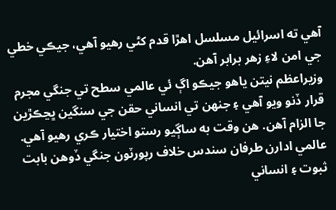آهي ته اسرائيل مسلسل اهڙا قدم کڻي رهيو آهي، جيڪي خطي جي امن لاءِ زهر برابر آهن.
وزيراعظم نيتن ياهو جيڪو اڳ ئي عالمي سطح تي جنگي مجرم قرار ڏنو ويو آهي ۽ جنهن تي انساني حقن جي سنگين ڀڃڪڙين جا الزام آهن. هن وقت به ساڳيو رستو اختيار ڪري رهيو آهي. عالمي ادارن طرفان سندس خلاف رپورٽون جنگي ڏوهن بابت ثبوت ۽ انساني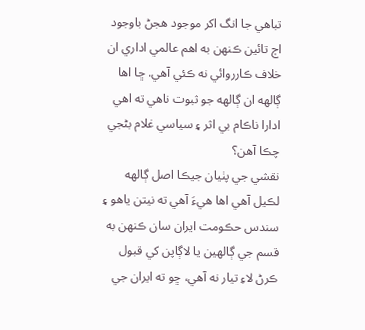تباهي جا انگ اکر موجود هجڻ باوجود اڄ تائين ڪنهن به اھم عالمي اداري ان خلاف ڪارروائي نه ڪئي آهي. ڇا اها ڳالهه ان ڳالهه جو ثبوت ناهي ته اهي ادارا ناڪام بي اثر ۽ سياسي غلام بڻجي چڪا آهن؟
نقشي جي پٺيان جيڪا اصل ڳالھه لڪيل آهي اها هيءَ آهي ته نيتن ياهو ۽ سندس حڪومت ايران سان ڪنهن به قسم جي ڳالهين يا لاڳاپن کي قبول ڪرڻ لاءِ تيار نه آهي، ڇو ته ايران جي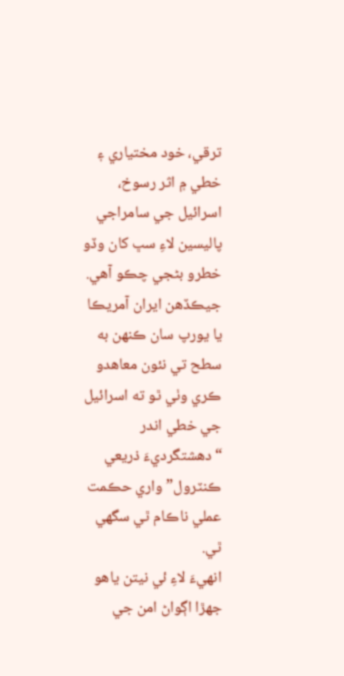ترقي، خود مختياري ۽ خطي ۾ اثر رسوخ، اسرائيل جي سامراجي پاليسين لاءِ سڀ کان وڏو خطرو بڻجي چڪو آهي. جيڪڏهن ايران آمريڪا يا يورپ سان ڪنهن به سطح تي نئون معاهدو ڪري وٺي ٿو ته اسرائيل جي خطي اندر “دھشتگرديءَ ذريعي ڪنٽرول” واري حڪمت عملي ناڪام ٿي سگهي ٿي.
انهيءَ لاءِ ئي نيتن ياهو جهڙا اڳواڻ امن جي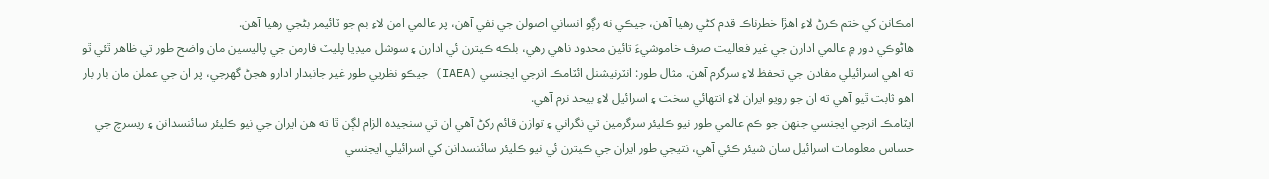امڪانن کي ختم ڪرڻ لاءِ اهڙا خطرناڪ قدم کڻي رهيا آهن، جيڪي نه رڳو انساني اصولن جي نفي آهن، پر عالمي امن لاءِ بم جو ٽائيمر بڻجي رهيا آهن.
هاڻوڪي دور ۾ عالمي ادارن جي غير فعاليت صرف خاموشيءَ تائين محدود ناهي رهي، بلڪه ڪيترن ئي ادارن ۽ سوشل ميڊيا پليٽ فارمن جي پاليسين مان واضح طور تي ظاهر ٿئي ٿو ته اهي اسرائيلي مفادن جي تحفظ لاءِ سرگرم آهن. مثال طور: انٽرنيشنل ائٽامڪ انرجي ايجنسي (IAEA) جيڪو نظريي طور غير جانبدار ادارو هجڻ گھرجي، پر ان جي عملن مان بار بار اهو ثابت ٿيو آهي ته ان جو رويو ايران لاءِ انتهائي سخت ۽ اسرائيل لاءِ بيحد نرم آهي.
ايٽامڪ انرجي ايجنسي جنهن جو ڪم عالمي طور نيو ڪليئر سرگرمين تي نگراني ۽ توازن قائم رکڻ آهي ان تي سنجيده الزام لڳن ٿا ته هن ايران جي نيو ڪليئر سائنسدانن ۽ ريسرچ جي حساس معلومات اسرائيل سان شيئر ڪئي آهي، نتيجي طور ايران جي ڪيترن ئي نيو ڪليئر سائنسدانن کي اسرائيلي ايجنسي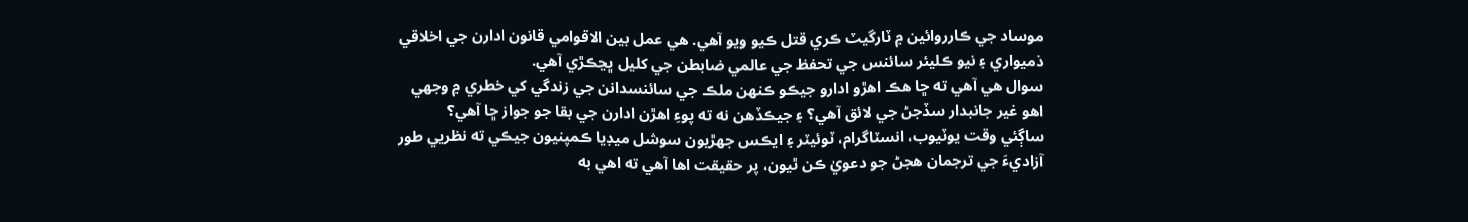موساد جي ڪارروائين ۾ ٽارگيٽ ڪري قتل ڪيو ويو آهي. هي عمل بين الاقوامي قانون ادارن جي اخلاقي ذميواري ۽ نيو ڪليئر سائنس جي تحفظ جي عالمي ضابطن جي کليل ڀڃڪڙي آهي.
سوال هي آهي ته ڇا هڪ اهڙو ادارو جيڪو ڪنهن ملڪ جي سائنسدانن جي زندگي کي خطري ۾ وجهي اهو غير جانبدار سڏجڻ جي لائق آهي؟ ۽ جيڪڏهن نه ته پوءِ اهڙن ادارن جي بقا جو جواز ڇا آهي؟
ساڳئي وقت يوٽيوب، انسٽاگرام، ٽوئيٽر ۽ ايڪس جهڙيون سوشل ميڊيا ڪمپنيون جيڪي ته نظريي طور آزاديءَ جي ترجمان هجڻ جو دعويٰ ڪن ٿيون، پر حقيقت اها آهي ته اهي به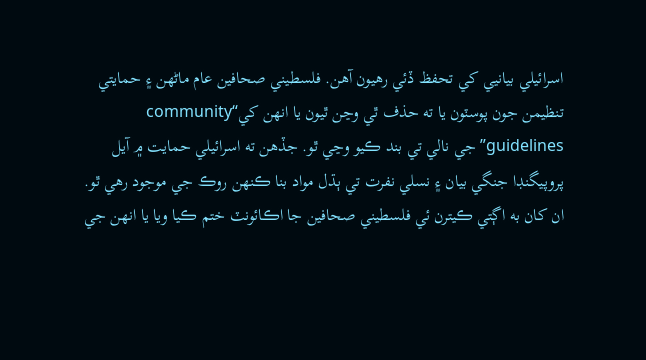اسرائيلي بيانيي کي تحفظ ڏئي رهيون آهن. فلسطيني صحافين عام ماڻهن ۽ حمايتي تنظيمن جون پوسٽون يا ته حذف ٿي وڃن ٿيون يا انهن کي“community guidelines” جي نالي تي بند ڪيو وڃي ٿو. جڏهن ته اسرائيلي حمايت ۾ آيل پروپيگنڊا جنگي بيان ۽ نسلي نفرت تي ٻڌل مواد بنا ڪنهن روڪ جي موجود رهي ٿو.
ان کان به اڳتي ڪيترن ئي فلسطيني صحافين جا اڪائونٽ ختم ڪيا ويا يا انهن جي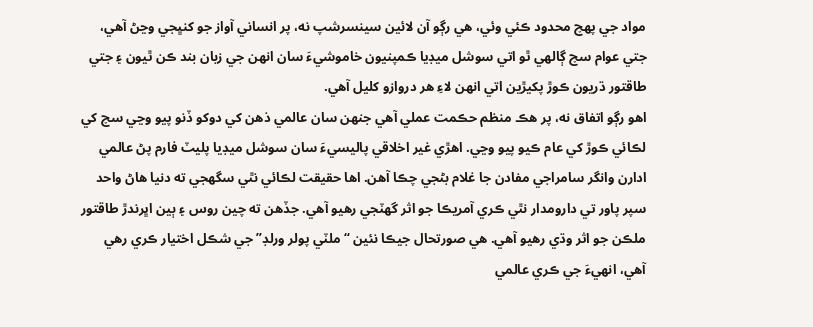مواد جي پهچ محدود ڪئي وئي، هي رڳو آن لائين سينسرشپ نه، پر انساني آواز جو کنڀجي وڃڻ آهي، جتي عوام سچ ڳالهي ٿو اتي سوشل ميڊيا ڪمپنيون خاموشيءَ سان انهن جي زبان بند ڪن ٿيون ۽ جتي طاقتور ڌريون ڪوڙ پکيڙين اتي انهن لاءِ هر دروازو کليل آهي.
اهو رڳو اتفاق نه، پر هڪ منظم حڪمت عملي آهي جنهن سان عالمي ذهن کي دوکو ڏنو پيو وڃي سچ کي لڪائي ڪوڙ کي عام ڪيو پيو وڃي. اهڙي غير اخلاقي پاليسيءَ سان سوشل ميڊيا پليٽ فارم پڻ عالمي ادارن وانگر سامراجي مفادن جا غلام بڻجي چڪا آهن. اها حقيقت لڪائي نٿي سگهجي ته دنيا هاڻ واحد سپر پاور تي دارومدار نٿي ڪري آمريڪا جو اثر گهٽجي رهيو آهي. جڏهن ته چين روس ۽ ٻين اڀرندڙ طاقتور ملڪن جو اثر وڌي رهيو آهي. هي صورتحال جيڪا نئين “ملٽي پولر ورلڊ” جي شڪل اختيار ڪري رهي آهي، انهيءَ جي ڪري عالمي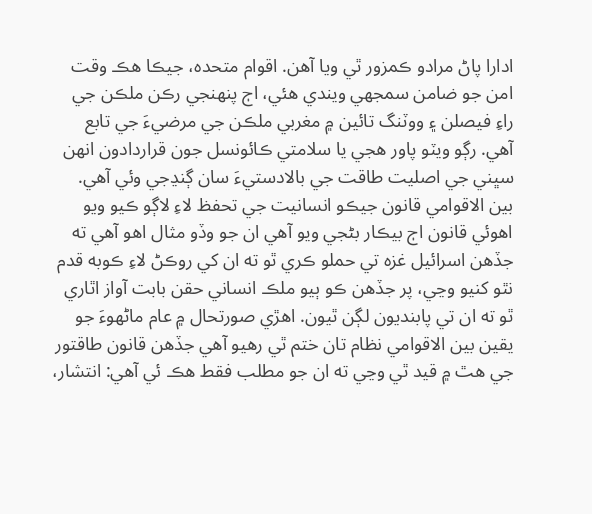ادارا پاڻ مرادو ڪمزور ٿي ويا آهن. اقوام متحده، جيڪا هڪ وقت امن جو ضامن سمجهي ويندي هئي، اڄ پنهنجي رڪن ملڪن جي راءِ فيصلن ۽ ووٽنگ تائين ۾ مغربي ملڪن جي مرضيءَ جي تابع آهي. رڳو ويٽو پاور هجي يا سلامتي ڪائونسل جون قراردادون انهن سڀني جي اصليت طاقت جي بالادستيءَ سان ڳنڍجي وئي آهي.
بين الاقوامي قانون جيڪو انسانيت جي تحفظ لاءِ لاڳو ڪيو ويو اهوئي قانون اڄ بيڪار بڻجي ويو آهي ان جو وڏو مثال اهو آهي ته جڏهن اسرائيل غزه تي حملو ڪري ٿو ته ان کي روڪڻ لاءِ ڪوبه قدم نٿو کنيو وڃي، پر جڏهن ڪو ٻيو ملڪ انساني حقن بابت آواز اٿاري ٿو ته ان تي پابنديون لڳن ٿيون. اهڙي صورتحال ۾ عام ماڻهوءَ جو يقين بين الاقوامي نظام تان ختم ٿي رهيو آهي جڏهن قانون طاقتور جي هٿ ۾ قيد ٿي وڃي ته ان جو مطلب فقط هڪ ئي آهي: انتشار،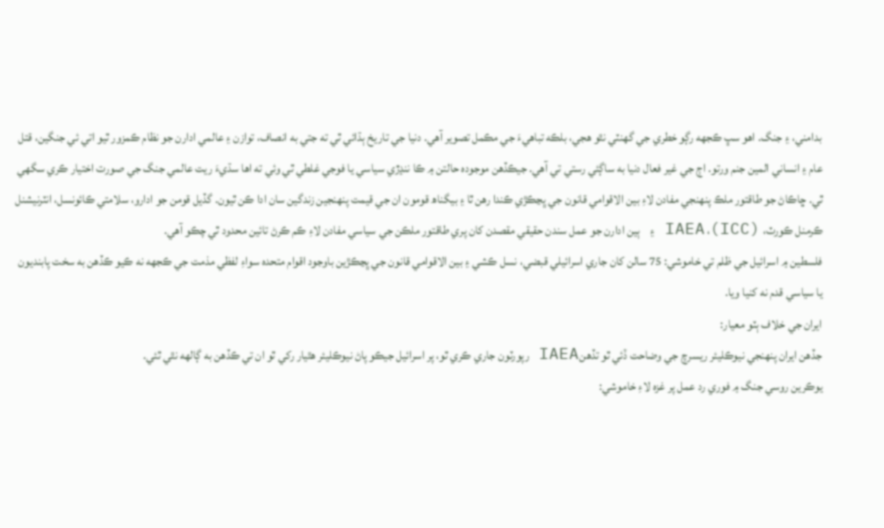بدامني، ۽ جنگ. اهو سڀ ڪجھه رڳو خطري جي گھنٽي نٿو هجي، بلڪه تباهيءَ جي مڪمل تصوير آهي. دنيا جي تاريخ ٻڌائي ٿي ته جتي به انصاف، توازن ۽ عالمي ادارن جو نظام ڪمزور ٿيو اتي ئي جنگين، قتل عام ۽ انساني المين جنم ورتو. اڄ جي غير فعال دنيا به ساڳئي رستي تي آهي. جيڪڏهن موجوده حالتن ۾ ڪا ننڍڙي سياسي يا فوجي غلطي ٿي وئي ته اها سڌيءَ ريت عالمي جنگ جي صورت اختيار ڪري سگهي ٿي. ڇاڪاڻ جو طاقتور ملڪ پنهنجي مفادن لاءِ بين الاقوامي قانون جي ڀڃڪڙي ڪندا رهن ٿا ۽ بيگناھ قومون ان جي قيمت پنهنجين زندگين سان ادا ڪن ٿيون. گڏيل قومن جو ادارو، سلامتي ڪائونسل، انٽرنيشنل ڪرمنل ڪورٽ، (ICC)، IAEA ۽ ٻين ادارن جو عمل سندن حقيقي مقصدن کان پري طاقتور ملڪن جي سياسي مفادن لاءِ ڪم ڪرڻ تائين محدود ٿي چڪو آهي.
فلسطين ۾ اسرائيل جي ظلم تي خاموشي: 75 سالن کان جاري اسرائيلي قبضي، نسل ڪشي ۽ بين الاقوامي قانون جي ڀڃڪڙين باوجود اقوام متحده سواءِ لفظي مذمت جي ڪجهه نه ڪيو ڪڏهن به سخت پابنديون يا سياسي قدم نه کنيا ويا.
ايران جي خلاف ٻٽو معيار:
جڏهن ايران پنهنجي نيوڪليئر ريسرچ جي وضاحت ڏئي ٿو تڏهنIAEA رپورٽون جاري ڪري ٿو، پر اسرائيل جيڪو پاڻ نيوڪليئر هٿيار رکي ٿو ان تي ڪڏهن به ڳالھه نٿي ٿئي.
يوڪرين روسي جنگ ۾ فوري رد عمل پر غزه لاءِ خاموشي: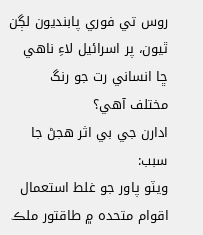روس تي فوري پابنديون لڳن ٿيون، پر اسرائيل لاءِ ناهي ڇا انساني رت جو رنگ مختلف آهي؟
ادارن جي بي اثر هجڻ جا سبب:
ويٽو پاور جو غلط استعمال اقوام متحده ۾ طاقتور ملڪ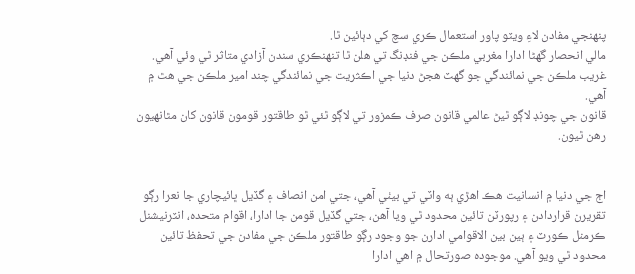پنهنجي مفادن لاءِ ويٽو پاور استعمال ڪري سچ کي دٻائين ٿا.
مالي انحصار گهڻا ادارا مغربي ملڪن جي فنڊنگ تي هلن ٿا تنهنڪري سندن آزادي متاثر ٿي وئي آهي.
غريب ملڪن جي نمائندگي جو گهٽ هجڻ دنيا جي اڪثريت جي نمائندگي چند امير ملڪن جي هٿ ۾ آهي.
قانون جي چونڊ لاڳو ٿيڻ عالمي قانون صرف ڪمزور تي لاڳو ٿئي ٿو طاقتور قومون قانون کان مٿانهيون رهن ٿيون.


اڄ جي دنيا ۾ انسانيت هڪ اهڙي ٻه واٽي تي بيٺي آهي، جتي امن انصاف ۽ گڏيل ڀائيچاري جا نعرا رڳو تقريرن قراردادن ۽ رپورٽن تائين محدود ٿي ويا آهن، جتي گڏيل قومن جا ادارا، اقوام متحده، انٽرنيشنل ڪرمنل ڪورٽ ۽ ٻين بين الاقوامي ادارن جو وجود رڳو طاقتور ملڪن جي مفادن جي تحفظ تائين محدود ٿي ويو آهي. موجوده صورتحال ۾ اهي ادارا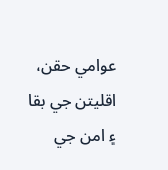عوامي حقن، اقليتن جي بقا ۽ امن جي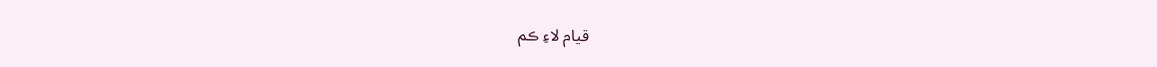قيام لاءِ ڪم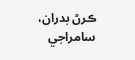ڪرڻ بدران، سامراجي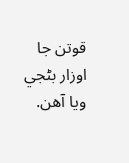قوتن جا اوزار بڻجي ويا آهن.